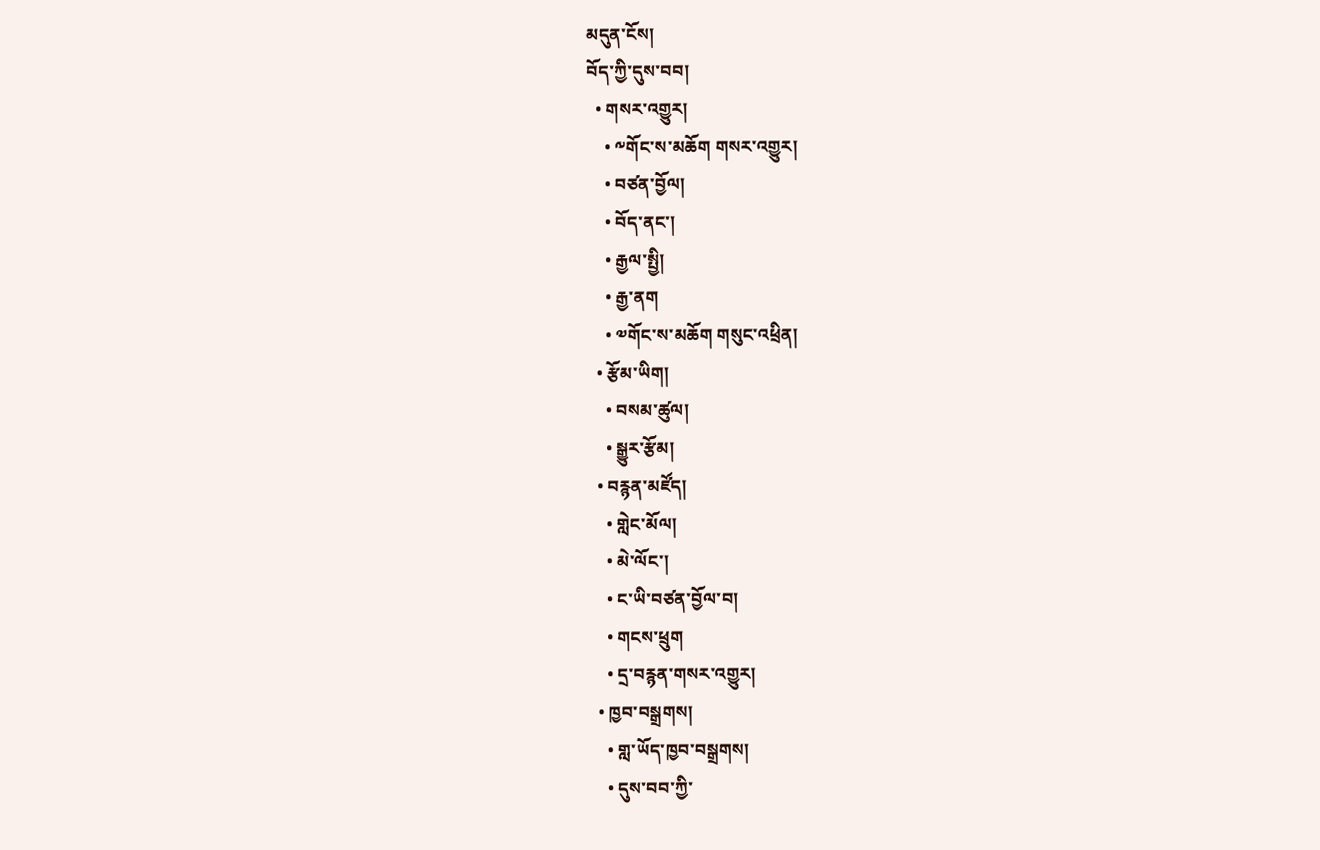མདུན་ངོས།
བོད་ཀྱི་དུས་བབ།
  • གསར་འགྱུར།
    • ༸གོང་ས་མཆོག གསར་འགྱུར།
    • བཙན་བྱོལ།
    • བོད་ནང་།
    • རྒྱལ་སྤྱི།
    • རྒྱ་ནག
    • ༧གོང་ས་མཆོག གསུང་འཕྲིན།
  • རྩོམ་ཡིག།
    • བསམ་ཚུལ།
    • སྒྱུར་རྩོམ།
  • བརྙན་མཛོད།
    • གླེང་མོལ།
    • མེ་ལོང་།
    • ང་ཡི་བཙན་བྱོལ་བ།
    • གངས་ཕྲུག
    • དྲ་བརྙན་གསར་འགྱུར།
  • ཁྱབ་བསྒྲགས།
    • གླ་ཡོད་ཁྱབ་བསྒྲགས།
    • དུས་བབ་ཀྱི་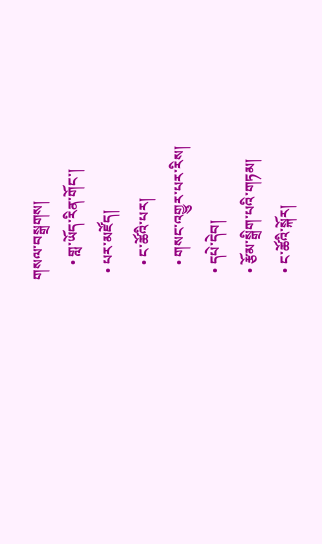གསལ་བསྒྲགས།
    • གླ་ཡོད་རིན་གོང་།
  • པར་མཛོད།
    • ང་ཚོའི་པར།
    • གསང་འགྱུར་པར་རིས།
  • དཔེ་དེབ།
  • རྩོམ་སྒྲིག་པའི་གཏམ།
  • ང་ཚོའི་སྐོར།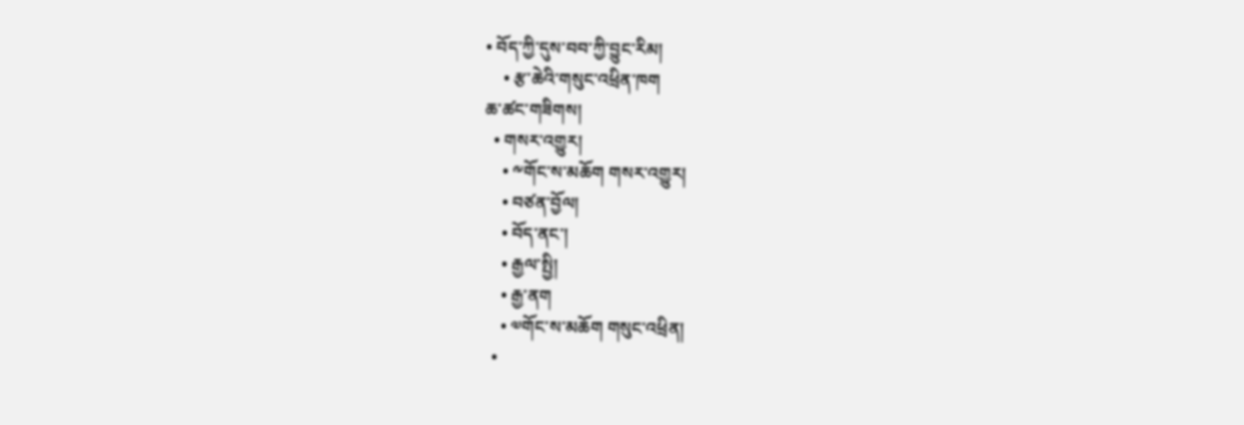• བོད་ཀྱི་དུས་བབ་ཀྱི་བྱུང་རིམ།
    • རྩ་ཆེའི་གསུང་འཕྲིན་ཁག
ཆ་ཚང་གཟིགས།
  • གསར་འགྱུར།
    • ༸གོང་ས་མཆོག གསར་འགྱུར།
    • བཙན་བྱོལ།
    • བོད་ནང་།
    • རྒྱལ་སྤྱི།
    • རྒྱ་ནག
    • ༧གོང་ས་མཆོག གསུང་འཕྲིན།
  •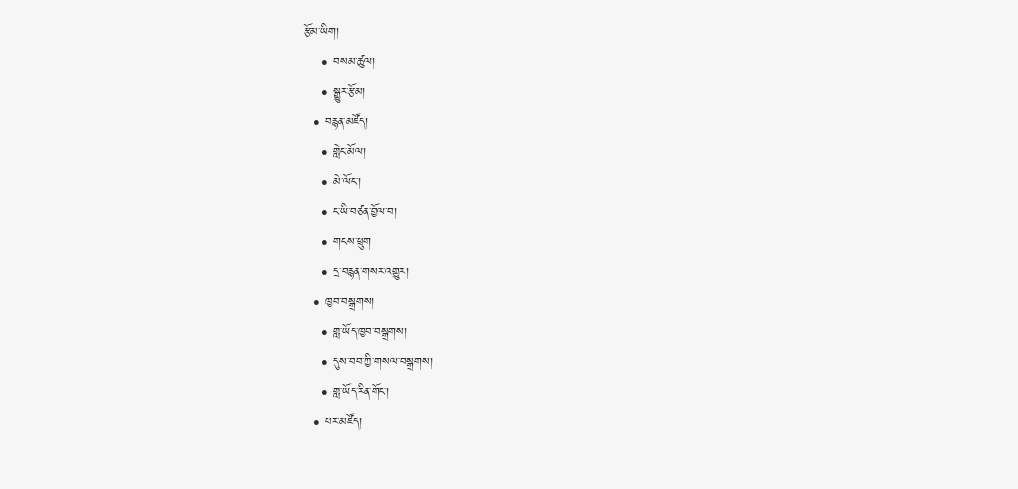རྩོམ་ཡིག།
    • བསམ་ཚུལ།
    • སྒྱུར་རྩོམ།
  • བརྙན་མཛོད།
    • གླེང་མོལ།
    • མེ་ལོང་།
    • ང་ཡི་བཙན་བྱོལ་བ།
    • གངས་ཕྲུག
    • དྲ་བརྙན་གསར་འགྱུར།
  • ཁྱབ་བསྒྲགས།
    • གླ་ཡོད་ཁྱབ་བསྒྲགས།
    • དུས་བབ་ཀྱི་གསལ་བསྒྲགས།
    • གླ་ཡོད་རིན་གོང་།
  • པར་མཛོད།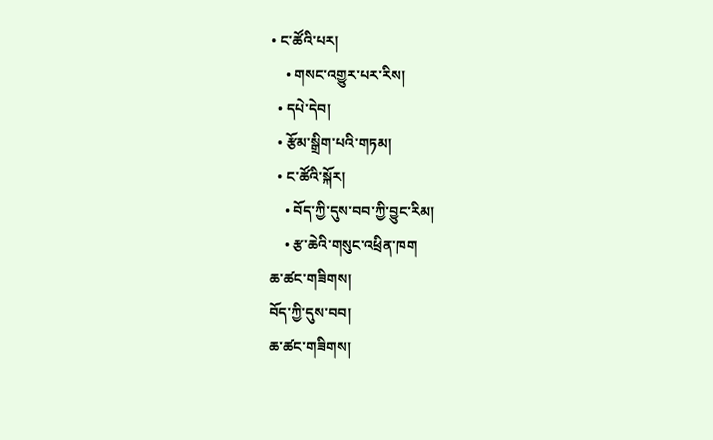• ང་ཚོའི་པར།
    • གསང་འགྱུར་པར་རིས།
  • དཔེ་དེབ།
  • རྩོམ་སྒྲིག་པའི་གཏམ།
  • ང་ཚོའི་སྐོར།
    • བོད་ཀྱི་དུས་བབ་ཀྱི་བྱུང་རིམ།
    • རྩ་ཆེའི་གསུང་འཕྲིན་ཁག
ཆ་ཚང་གཟིགས།
བོད་ཀྱི་དུས་བབ།
ཆ་ཚང་གཟིགས།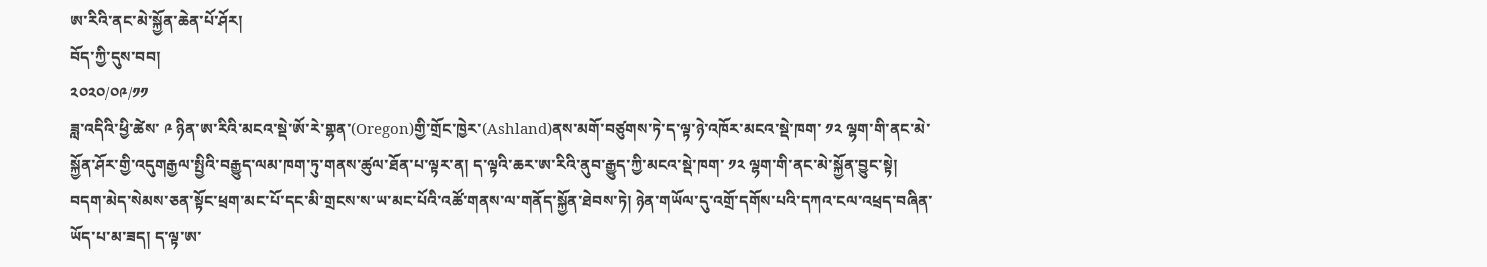ཨ་རིའི་ནང་མེ་སྐྱོན་ཆེན་པོ་ཤོར།
བོད་ཀྱི་དུས་བབ།
༢༠༢༠/༠༩/༡༡
ཟླ་འདིའི་ཕྱི་ཚེས་ ༩ ཉིན་ཨ་རིའི་མངའ་སྡེ་ཨོ་རེ་གྷན་(Oregon)གྱི་གྲོང་ཁྱེར་(Ashland)ནས་མགོ་བཙུགས་ཏེ་ད་ལྟ་ཉེ་འཁོར་མངའ་སྡེ་ཁག་ ༡༢ ལྷག་གི་ནང་མེ་སྐྱོན་ཤོར་གྱི་འདུགརྒྱལ་སྤྱིའི་བརྒྱུད་ལམ་ཁག་ཏུ་གནས་ཚུལ་ཐོན་པ་ལྟར་ན། ད་ལྟའི་ཆར་ཨ་རིའི་ནུབ་རྒྱུད་ཀྱི་མངའ་སྡེ་ཁག་ ༡༢ ལྷག་གི་ནང་མེ་སྐྱོན་བྱུང་སྟེ། བདག་མེད་སེམས་ཅན་སྟོང་ཕྲག་མང་པོ་དང་མི་གྲངས་ས་ཡ་མང་པོའི་འཚོ་གནས་ལ་གནོད་སྐྱོན་ཐེབས་ཏེ། ཉེན་གཡོལ་དུ་འགྲོ་དགོས་པའི་དཀའ་ངལ་འཕྲད་བཞིན་ཡོད་པ་མ་ཟད། ད་ལྟ་ཨ་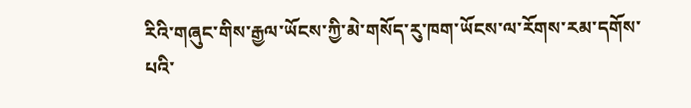རིའི་གཞུང་གིས་རྒྱལ་ཡོངས་ཀྱི་མེ་གསོད་རུ་ཁག་ཡོངས་ལ་རོགས་རམ་དགོས་པའི་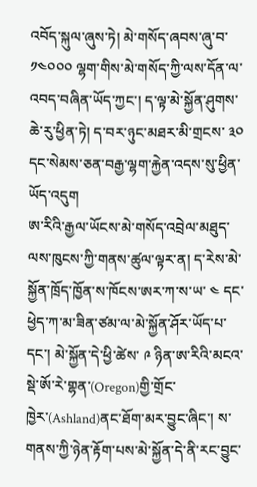འབོད་སྐུལ་ཞུས་ཏེ། མེ་གསོད་ཞབས་ཞུ་བ་ ༡༤༠༠༠ ལྷག་གིས་མེ་གསོད་ཀྱི་ལས་དོན་ལ་འབད་བཞིན་ཡོད་ཀྱང་། ད་ལྟ་མེ་སྐྱོན་ཤུགས་ཆེ་རུ་ཕྱིན་ཏེ། ད་བར་ཉུང་མཐར་མི་གྲངས་ ༣༠ དང་སེམས་ཅན་བརྒྱ་ལྷག་རྐྱེན་འདས་སུ་ཕྱིན་ཡོད་འདུག
ཨ་རིའི་རྒྱལ་ཡོངས་མེ་གསོད་འབྲེལ་མཐུད་ལས་ཁུངས་ཀྱི་གནས་ཚུལ་ལྟར་ན། ད་རེས་མེ་སྐྱོན་ཁྲོད་ཁྱོན་ས་ཁོངས་ཨར་ཀ་ས་ཡ་ ༤ དང་ཕྱེད་ཀ་མ་ཟིན་ཙམ་ལ་མེ་སྐྱོན་ཤོར་ཡོད་པ་དང་། མེ་སྐྱོན་དེ་ཕྱི་ཚེས་ ༩ ཉིན་ཨ་རིའི་མངའ་སྡེ་ཨོ་རེ་གྷན་(Oregon)གྱི་གྲོང་ཁྱེར་(Ashland)ནང་ཐོག་མར་བྱུང་ཞིང་། ས་གནས་ཀྱི་ཉེན་རྟོག་པས་མེ་སྐྱོན་དེ་ནི་རང་བྱུང་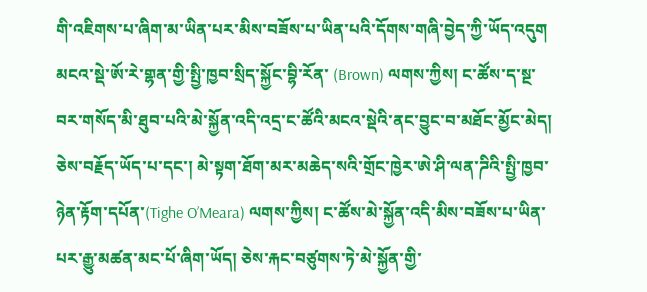གི་འཇིགས་པ་ཞིག་མ་ཡིན་པར་མིས་བཟོས་པ་ཡིན་པའི་དོགས་གཞི་བྱེད་ཀྱི་ཡོད་འདུག
མངའ་སྡེ་ཨོ་རེ་གྷན་གྱི་སྤྱི་ཁྱབ་སྲིད་སྐྱོང་བྷི་རོན་ (Brown) ལགས་ཀྱིས། ང་ཚོས་ད་སྔ་བར་གསོད་མི་ཐུབ་པའི་མེ་སྐྱོན་འདི་འདྲ་ང་ཚོའི་མངའ་སྡེའི་ནང་བྱུང་བ་མཐོང་མྱོང་མེད། ཅེས་བརྗོད་ཡོད་པ་དང་། མེ་སྟག་ཐོག་མར་མཆེད་སའི་གྲོང་ཁྱེར་ཨེ་ཤི་ལན་ཌིའི་སྤྱི་ཁྱབ་ཉེན་རྟོག་དཔོན་(Tighe O’Meara) ལགས་ཀྱིས། ང་ཚོས་མེ་སྐྱོན་འདི་མིས་བཟོས་པ་ཡིན་པར་རྒྱུ་མཚན་མང་པོ་ཞིག་ཡོད། ཅེས་རྐང་བཙུགས་ཏེ་མེ་སྐྱོན་གྱི་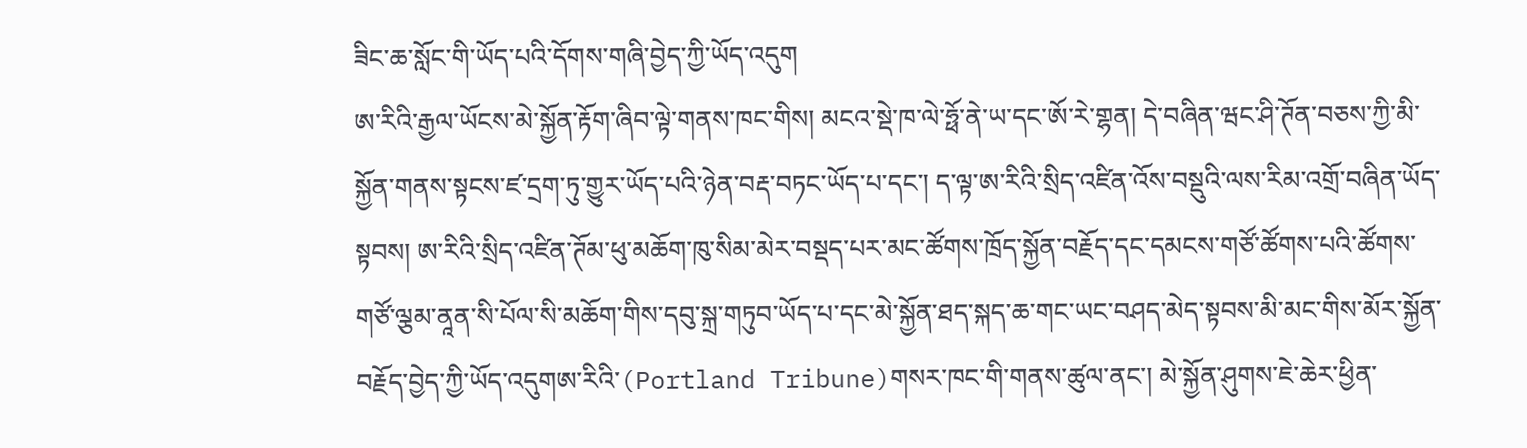ཟིང་ཆ་སློང་གི་ཡོད་པའི་དོགས་གཞི་བྱེད་ཀྱི་ཡོད་འདུག
ཨ་རིའི་རྒྱལ་ཡོངས་མེ་སྐྱོན་རྟོག་ཞིབ་ལྟེ་གནས་ཁང་གིས། མངའ་སྡེ་ཁ་ལེ་ཧྥོ་ནེ་ཡ་དང་ཨོ་རེ་གྷན། དེ་བཞིན་ཝང་ཤི་ཊོན་བཅས་ཀྱི་མི་སྐྱོན་གནས་སྟངས་ཛ་དྲག་ཏུ་གྱུར་ཡོད་པའི་ཉེན་བརྡ་བཏང་ཡོད་པ་དང་། ད་ལྟ་ཨ་རིའི་སྲིད་འཛིན་འོས་བསྡུའི་ལས་རིམ་འགྲོ་བཞིན་ཡོད་སྟབས། ཨ་རིའི་སྲིད་འཛིན་ཊོམ་ཕུ་མཆོག་ཁུ་སིམ་མེར་བསྡད་པར་མང་ཚོགས་ཁྲོད་སྐྱོན་བརྗོད་དང་དམངས་གཙོ་ཚོགས་པའི་ཚོགས་གཙོ་ལྕམ་ནཱན་སི་པོལ་སི་མཆོག་གིས་དབུ་སྐྲ་གཏུབ་ཡོད་པ་དང་མེ་སྐྱོན་ཐད་སྐད་ཆ་གང་ཡང་བཤད་མེད་སྟབས་མི་མང་གིས་མོར་སྐྱོན་བརྗོད་བྱེད་ཀྱི་ཡོད་འདུགཨ་རིའི་(Portland Tribune)གསར་ཁང་གི་གནས་ཚུལ་ནང་། མེ་སྐྱོན་ཤུགས་ཇེ་ཆེར་ཕྱིན་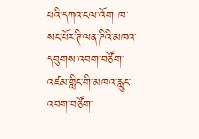པའི་དཀའ་ངལ་འོག ཁ་སང་པོར་ཊི་ལན་ཌིའི་མཁའ་དབུགས་འབག་བཙོག་འཛམ་གླིང་གི་མཁའ་རླུང་འབག་བཙོག་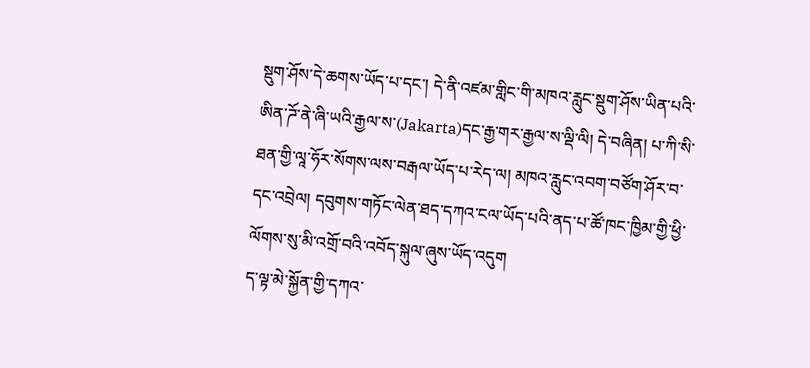སྡུག་ཤོས་དེ་ཆགས་ཡོད་པ་དང་། དེ་ནི་འཛམ་གླིང་གི་མཁའ་རླུང་སྡུག་ཤོས་ཡིན་པའི་ཨིན་ཌོ་ནེ་ཞི་ཡའི་རྒྱལ་ས་(Jakarta)དང་རྒྱ་གར་རྒྱལ་ས་ལྡི་ལི། དེ་བཞིན། པ་ཀི་སི་ཐན་གྱི་ལཱ་ཧོར་སོགས་ལས་བརྒལ་ཡོད་པ་རེད་ལ། མཁའ་རླུང་འབག་བཙོག་ཤོར་བ་དང་འབྲེལ། དབུགས་གཏོང་ལེན་ཐད་དཀའ་ངལ་ཡོད་པའི་ནད་པ་ཚོ་ཁང་ཁྱིམ་གྱི་ཕྱི་ལོགས་སུ་མི་འགྲོ་བའི་འབོད་སྐུལ་ཞུས་ཡོད་འདུག
ད་ལྟ་མེ་སྐྱོན་གྱི་དཀའ་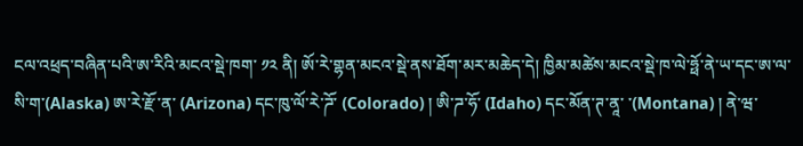ངལ་འཕྲད་བཞིན་པའི་ཨ་རིའི་མངའ་སྡེ་ཁག་ ༡༢ ནི། ཨོ་རེ་གྷན་མངའ་སྡེ་ནས་ཐོག་མར་མཆེད་དེ། ཁྱིམ་མཚེས་མངའ་སྡེ་ཁ་ལེ་ཧྥོ་ནེ་ཡ་དང་ཨ་ལ་སི་ག་(Alaska) ཨ་རེ་རྫོ་ན་ (Arizona) དང་ཁུ་ལོ་རེ་ཌོ་ (Colorado) ། ཨི་ཌ་ཧོ་ (Idaho) དང་མོན་ཊ་ནཱ་ ་(Montana) ། ནེ་ཝ་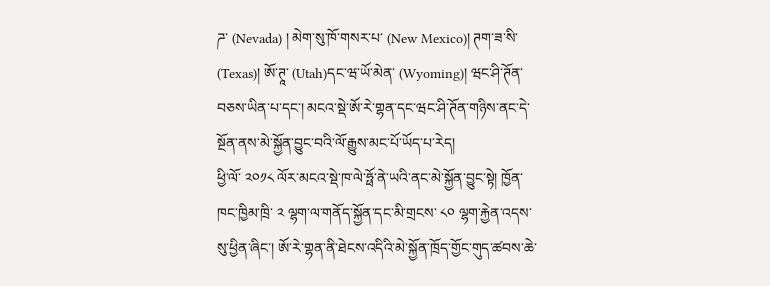ཌ་ (Nevada) ། མེག་སུ་ཁོ་གསར་པ་ (New Mexico)། ཊག་ཟ་སི་ (Texas)། ཨོ་ཊཱ་ (Utah)དང་ཝ་ཡོ་མེན་ (Wyoming)། ཝང་ཤི་ཊོན་བཅས་ཡིན་པ་དང་། མངའ་སྡེ་ཨོ་རེ་གྷན་དང་ཝང་ཤི་ཊོན་གཉིས་ནང་དེ་སྔོན་ནས་མེ་སྐྱོན་བྱུང་བའི་ལོ་རྒྱུས་མང་པོ་ཡོད་པ་རེད།
ཕྱི་ལོ་ ༢༠༡༨ ལོར་མངའ་སྡེ་ཁ་ལེ་ཧྥོ་ནེ་ཡའི་ནང་མེ་སྐྱོན་བྱུང་སྟེ། ཁྱོན་ཁང་ཁྱིམ་ཁྲི་ ༢ ལྷག་ལ་གནོད་སྐྱོན་དང་མི་གྲངས་ ༨༠ ལྷག་རྐྱེན་འདས་སུ་ཕྱིན་ཞིང་། ཨོ་རེ་གྷན་ནི་ཐེངས་འདིའི་མེ་སྐྱོན་ཁྲོད་གྱོང་གུད་ཚབས་ཆེ་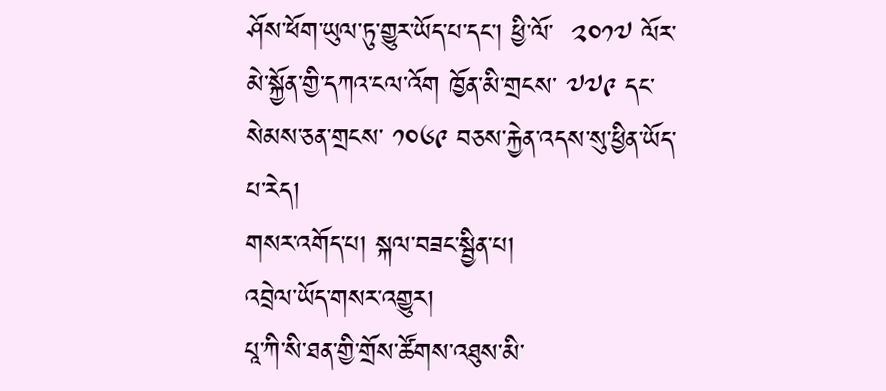ཤོས་ཕོག་ཡུལ་ཏུ་གྱུར་ཡོད་པ་དང་། ཕྱི་ལོ་  ༢༠༡༧ ལོར་མེ་སྐྱོན་གྱི་དཀའ་ངལ་འོག ཁྱོན་མི་གྲངས་ ༧༧༩ དང་སེམས་ཅན་གྲངས་ ༡༠༦༩ བཅས་རྐྱེན་འདས་སུ་ཕྱིན་ཡོད་པ་རེད།
གསར་འགོད་པ། སྐལ་བཟང་སྦྱིན་པ།
འབྲེལ་ཡོད་གསར་འགྱུར།
པཱ་ཀི་སི་ཐན་གྱི་གྲོས་ཚོགས་འཐུས་མི་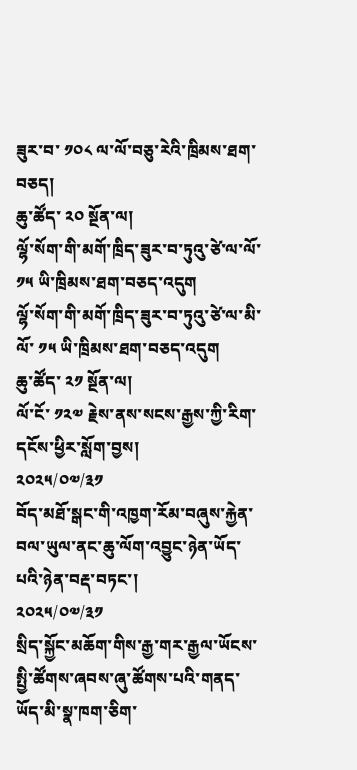ཟུར་བ་ ༡༠༨ ལ་ལོ་བཅུ་རེའི་ཁྲིམས་ཐག་བཅད།
ཆུ་ཚོད་ ༢༠ སྔོན་ལ།
ལྷོ་སོག་གི་མགོ་ཁྲིད་ཟུར་བ་ཏུའུ་ཙེ་ལ་ལོ་ ༡༥ ཡི་ཁྲིམས་ཐག་བཅད་འདུག
ལྷོ་སོག་གི་མགོ་ཁྲིད་ཟུར་བ་ཏུའུ་ཙེ་ལ་མི་ལོ་ ༡༥ ཡི་ཁྲིམས་ཐག་བཅད་འདུག
ཆུ་ཚོད་ ༢༡ སྔོན་ལ།
ལོ་ངོ་ ༡༢༧ རྗེས་ནས་སངས་རྒྱས་ཀྱི་རིག་དངོས་ཕྱིར་སློག་བྱས།
༢༠༢༥/༠༧/༣༡
བོད་མཐོ་སྒང་གི་འཁྱག་རོམ་བཞུས་རྐྱེན་བལ་ཡུལ་ནང་ཆུ་ལོག་འབྱུང་ཉེན་ཡོད་པའི་ཉེན་བརྡ་བཏང་།
༢༠༢༥/༠༧/༣༡
སྲིད་སྐྱོང་མཆོག་གིས་རྒྱ་གར་རྒྱལ་ཡོངས་སྤྱི་ཚོགས་ཞབས་ཞུ་ཚོགས་པའི་གནད་ཡོད་མི་སྣ་ཁག་ཅིག་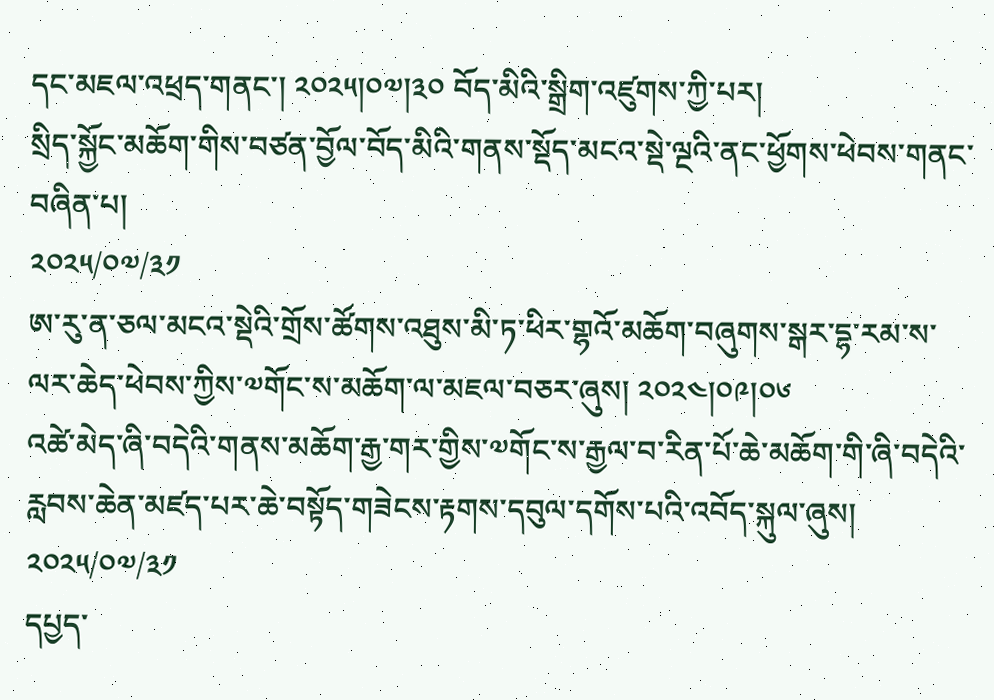དང་མཇལ་འཕྲད་གནང་། ༢༠༢༥།༠༧།༣༠ བོད་མིའི་སྒྲིག་འཛུགས་ཀྱི་པར།
སྲིད་སྐྱོང་མཆོག་གིས་བཙན་བྱོལ་བོད་མིའི་གནས་སྡོད་མངའ་སྡེ་ལྔའི་ནང་ཕྱོགས་ཕེབས་གནང་བཞིན་པ།
༢༠༢༥/༠༧/༣༡
ཨ་རུ་ན་ཅལ་མངའ་སྡེའི་གྲོས་ཚོགས་འཐུས་མི་ཏ་ཕིར་གྷའོ་མཆོག་བཞུགས་སྒར་དྷ་རམ་ས་ལར་ཆེད་ཕེབས་ཀྱིས་༧གོང་ས་མཆོག་ལ་མཇལ་བཅར་ཞུས། ༢༠༢༤།༠༩།༠༦
འཚེ་མེད་ཞི་བདེའི་གནས་མཆོག་རྒྱ་གར་གྱིས་༧གོང་ས་རྒྱལ་བ་རིན་པོ་ཆེ་མཆོག་གི་ཞི་བདེའི་རླབས་ཆེན་མཛད་པར་ཆེ་བསྟོད་གཟེངས་རྟགས་དབུལ་དགོས་པའི་འབོད་སྐུལ་ཞུས།
༢༠༢༥/༠༧/༣༡
དཔྱད་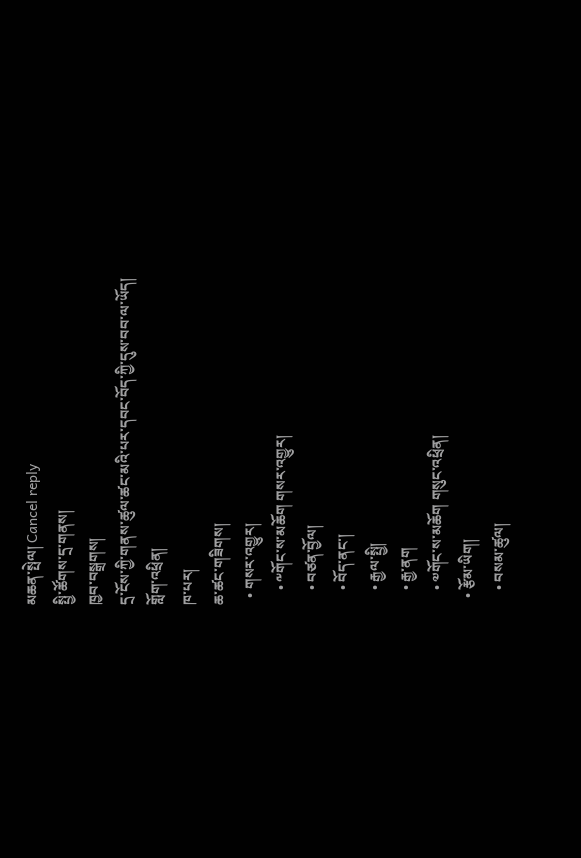མཆན་སྤེལ། Cancel reply
སྤྱི་ཚོགས་དྲ་གནས།
ཁྱབ་བསྒྲགས།
དྲ་ངོས་ཀྱི་གནས་ཚུལ་ཚང་མའི་པར་དབང་བོད་ཀྱི་དུས་བབ་ལ་ཡོད།
གློག་འཕྲིན།
ཁ་པར།
ཆ་ཚང་གཟིགས།
  • གསར་འགྱུར།
    • ༸གོང་ས་མཆོག གསར་འགྱུར།
    • བཙན་བྱོལ།
    • བོད་ནང་།
    • རྒྱལ་སྤྱི།
    • རྒྱ་ནག
    • ༧གོང་ས་མཆོག གསུང་འཕྲིན།
  • རྩོམ་ཡིག།
    • བསམ་ཚུལ།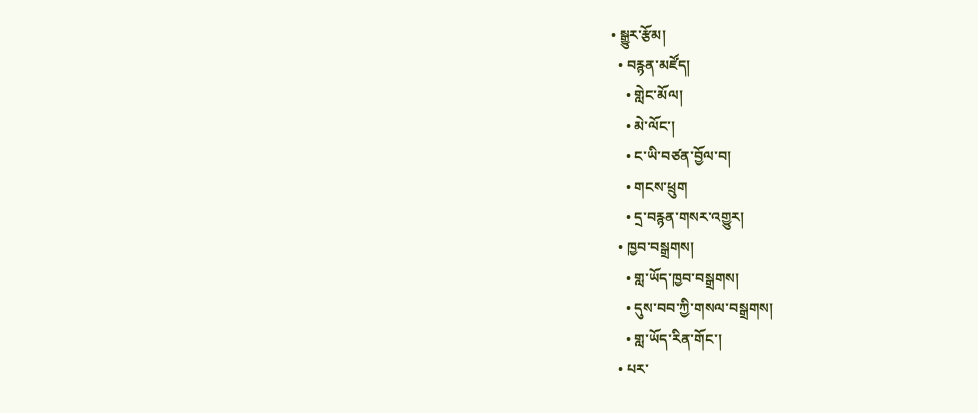• སྒྱུར་རྩོམ།
  • བརྙན་མཛོད།
    • གླེང་མོལ།
    • མེ་ལོང་།
    • ང་ཡི་བཙན་བྱོལ་བ།
    • གངས་ཕྲུག
    • དྲ་བརྙན་གསར་འགྱུར།
  • ཁྱབ་བསྒྲགས།
    • གླ་ཡོད་ཁྱབ་བསྒྲགས།
    • དུས་བབ་ཀྱི་གསལ་བསྒྲགས།
    • གླ་ཡོད་རིན་གོང་།
  • པར་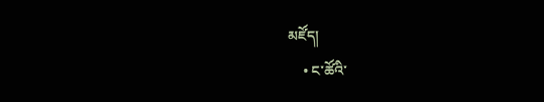མཛོད།
    • ང་ཚོའི་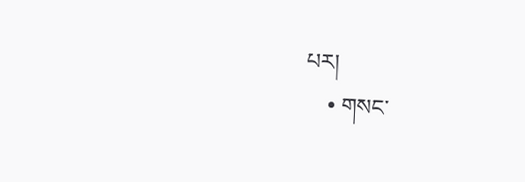པར།
    • གསང་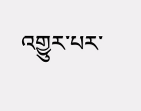འགྱུར་པར་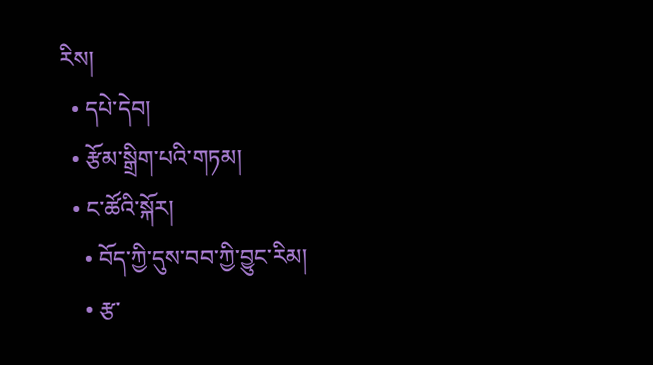རིས།
  • དཔེ་དེབ།
  • རྩོམ་སྒྲིག་པའི་གཏམ།
  • ང་ཚོའི་སྐོར།
    • བོད་ཀྱི་དུས་བབ་ཀྱི་བྱུང་རིམ།
    • རྩ་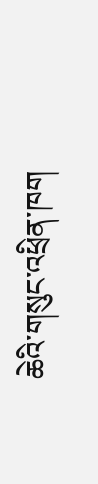ཆེའི་གསུང་འཕྲིན་ཁག